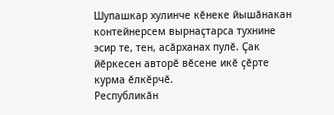Шупашкар хулинче кӗнеке йышӑнакан контейнерсем вырнаҫтарса тухнине эсир те, тен, асӑрханах пулӗ. Ҫак йӗркесен авторӗ вӗсене икӗ ҫӗрте курма ӗлкӗрчӗ.
Республикӑн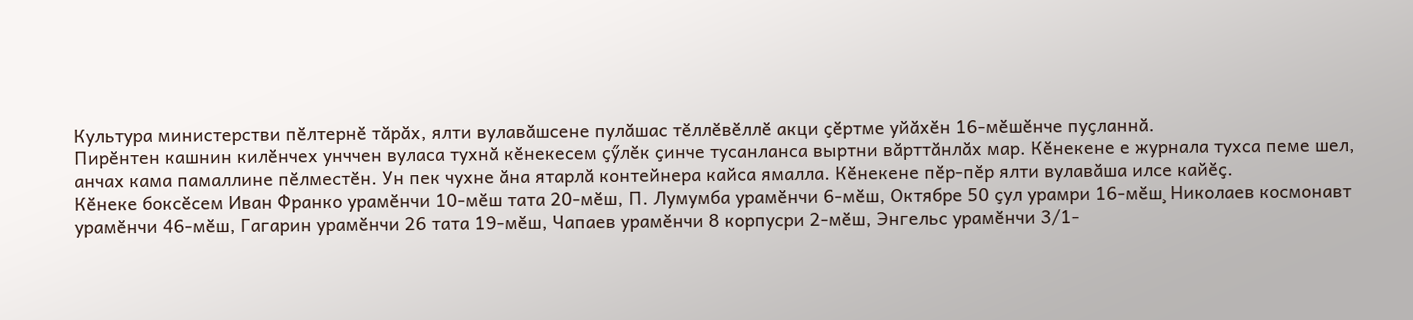Культура министерстви пӗлтернӗ тӑрӑх, ялти вулавӑшсене пулӑшас тӗллӗвӗллӗ акци ҫӗртме уйӑхӗн 16-мӗшӗнче пуҫланнӑ.
Пирӗнтен кашнин килӗнчех унччен вуласа тухнӑ кӗнекесем ҫӳлӗк ҫинче тусанланса выртни вӑрттӑнлӑх мар. Кӗнекене е журнала тухса пеме шел, анчах кама памаллине пӗлместӗн. Ун пек чухне ӑна ятарлӑ контейнера кайса ямалла. Кӗнекене пӗр-пӗр ялти вулавӑша илсе кайӗҫ.
Кӗнеке боксӗсем Иван Франко урамӗнчи 10-мӗш тата 20-мӗш, П. Лумумба урамӗнчи 6-мӗш, Октябре 50 ҫул урамри 16-мӗш¸ Николаев космонавт урамӗнчи 46-мӗш, Гагарин урамӗнчи 26 тата 19-мӗш, Чапаев урамӗнчи 8 корпусри 2-мӗш, Энгельс урамӗнчи 3/1-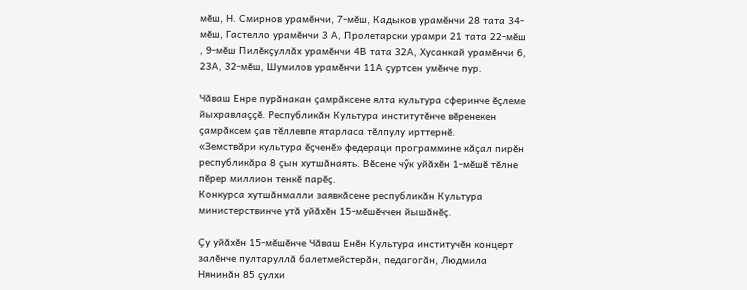мӗш, Н. Смирнов урамӗнчи, 7-мӗш, Кадыков урамӗнчи 28 тата 34-мӗш, Гастелло урамӗнчи 3 А, Пролетарски урамри 21 тата 22-мӗш , 9-мӗш Пилӗкҫуллӑх урамӗнчи 4В тата 32А, Хусанкай урамӗнчи 6, 23А, 32-мӗш, Шумилов урамӗнчи 11А ҫуртсен умӗнче пур.

Чӑваш Енре пурӑнакан ҫамрӑксене ялта культура сферинче ӗҫлеме йыхравлаҫҫӗ. Республикӑн Культура институтӗнче вӗренекен ҫамрӑксем ҫав тӗллевпе ятарласа тӗлпулу ирттернӗ.
«Земствӑри культура ӗҫченӗ» федераци программине кӑҫал пирӗн республикӑра 8 ҫын хутшӑнаять. Вӗсене чӳк уйӑхӗн 1-мӗшӗ тӗлне пӗрер миллион тенкӗ парӗҫ.
Конкурса хутшӑнмалли заявкӑсене республикӑн Культура министерствинче утӑ уйӑхӗн 15-мӗшӗччен йышӑнӗҫ.

Ҫу уйӑхӗн 15-мӗшӗнче Чӑваш Енӗн Культура институчӗн концерт залӗнче пултаруллӑ балетмейстерӑн, педагогӑн, Людмила Нянинӑн 85 ҫулхи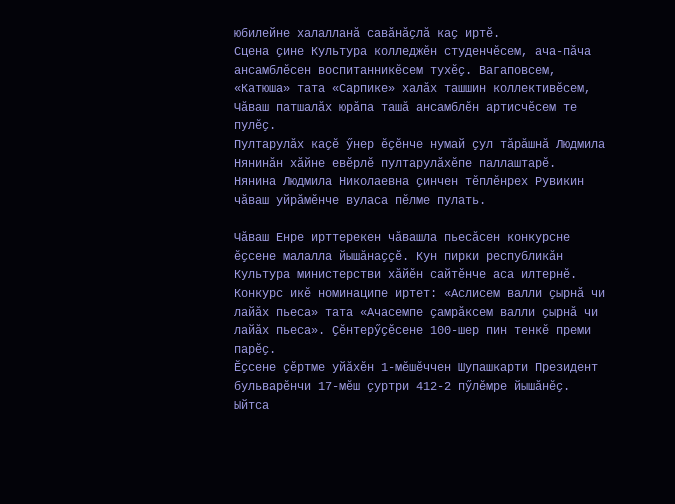юбилейне халалланӑ савӑнӑҫлӑ каҫ иртӗ.
Сцена ҫине Культура колледжӗн студенчӗсем, ача-пӑча ансамблӗсен воспитанникӗсем тухӗҫ. Вагаповсем, «Катюша» тата «Сарпике» халӑх ташшин коллективӗсем, Чӑваш патшалӑх юрӑпа ташӑ ансамблӗн артисчӗсем те пулӗҫ.
Пултарулӑх каҫӗ ӳнер ӗҫӗнче нумай ҫул тӑрӑшнӑ Людмила Нянинӑн хӑйне евӗрлӗ пултарулӑхӗпе паллаштарӗ.
Нянина Людмила Николаевна ҫинчен тӗплӗнрех Рувикин чӑваш уйрӑмӗнче вуласа пӗлме пулать.

Чӑваш Енре ирттерекен чӑвашла пьесӑсен конкурсне ӗҫсене малалла йышӑнаҫҫӗ. Кун пирки республикӑн Культура министерстви хӑйӗн сайтӗнче аса илтернӗ.
Конкурс икӗ номинаципе иртет: «Аслисем валли ҫырнӑ чи лайӑх пьеса» тата «Ачасемпе ҫамрӑксем валли ҫырнӑ чи лайӑх пьеса». Ҫӗнтерӳҫӗсене 100-шер пин тенкӗ преми парӗҫ.
Ӗҫсене ҫӗртме уйӑхӗн 1-мӗшӗччен Шупашкарти Президент бульварӗнчи 17-мӗш ҫуртри 412-2 пӳлӗмре йышӑнӗҫ. Ыйтса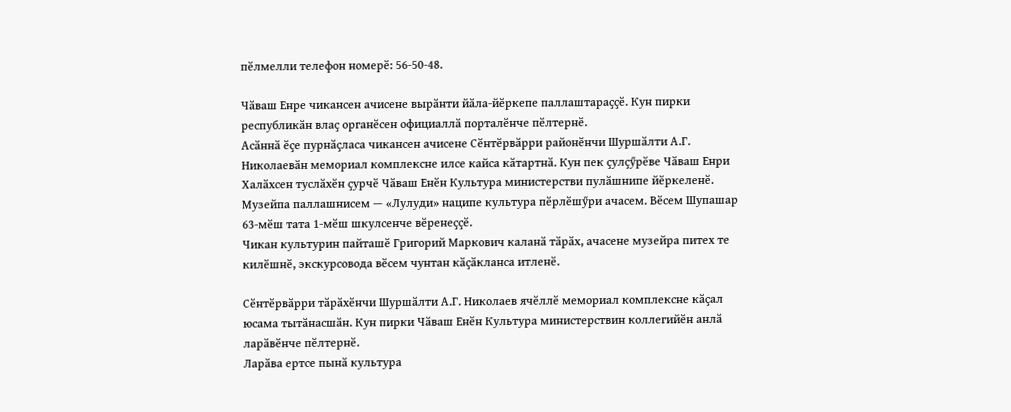пӗлмелли телефон номерӗ: 56-50-48.

Чӑваш Енре чикансен ачисене вырӑнти йӑла-йӗркепе паллаштараҫҫӗ. Кун пирки республикӑн влаҫ органӗсен официаллӑ порталӗнче пӗлтернӗ.
Асӑннӑ ӗҫе пурнӑҫласа чикансен ачисене Сӗнтӗрвӑрри районӗнчи Шуршӑлти А.Г. Николаевӑн мемориал комплексне илсе кайса кӑтартнӑ. Кун пек ҫулҫӳрӗве Чӑваш Енри Халӑхсен туслӑхӗн ҫурчӗ Чӑваш Енӗн Культура министерстви пулӑшнипе йӗркеленӗ.
Музейпа паллашнисем — «Лулуди» наципе культура пӗрлӗшӳри ачасем. Вӗсем Шупашар 63-мӗш тата 1-мӗш шкулсенче вӗренеҫҫӗ.
Чикан культурин пайташӗ Григорий Маркович каланӑ тӑрӑх, ачасене музейра питех те килӗшнӗ, экскурсовода вӗсем чунтан кӑҫӑкланса итленӗ.

Сӗнтӗрвӑрри тӑрӑхӗнчи Шуршӑлти А.Г. Николаев ячӗллӗ мемориал комплексне кӑҫал юсама тытӑнасшӑн. Кун пирки Чӑваш Енӗн Культура министерствин коллегийӗн анлӑ ларӑвӗнче пӗлтернӗ.
Ларӑва ертсе пынӑ культура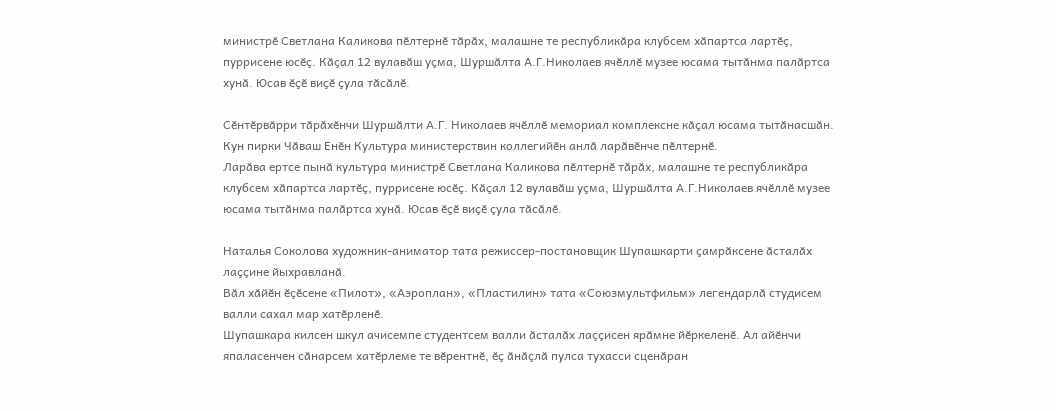министрӗ Светлана Каликова пӗлтернӗ тӑрӑх, малашне те республикӑра клубсем хӑпартса лартӗҫ, пуррисене юсӗҫ. Кӑҫал 12 вулавӑш уҫма, Шуршӑлта А.Г.Николаев ячӗллӗ музее юсама тытӑнма палӑртса хунӑ. Юсав ӗҫӗ виҫӗ ҫула тӑсӑлӗ.

Сӗнтӗрвӑрри тӑрӑхӗнчи Шуршӑлти А.Г. Николаев ячӗллӗ мемориал комплексне кӑҫал юсама тытӑнасшӑн. Кун пирки Чӑваш Енӗн Культура министерствин коллегийӗн анлӑ ларӑвӗнче пӗлтернӗ.
Ларӑва ертсе пынӑ культура министрӗ Светлана Каликова пӗлтернӗ тӑрӑх, малашне те республикӑра клубсем хӑпартса лартӗҫ, пуррисене юсӗҫ. Кӑҫал 12 вулавӑш уҫма, Шуршӑлта А.Г.Николаев ячӗллӗ музее юсама тытӑнма палӑртса хунӑ. Юсав ӗҫӗ виҫӗ ҫула тӑсӑлӗ.

Наталья Соколова художник-аниматор тата режиссер-постановщик Шупашкарти ҫамрӑксене ӑсталӑх лаҫҫине йыхравланӑ.
Вӑл хӑйӗн ӗҫӗсене «Пилот», «Аэроплан», «Пластилин» тата «Союзмультфильм» легендарлӑ студисем валли сахал мар хатӗрленӗ.
Шупашкара килсен шкул ачисемпе студентсем валли ӑсталӑх лаҫҫисен ярӑмне йӗркеленӗ. Ал айӗнчи япаласенчен сӑнарсем хатӗрлеме те вӗрентнӗ, ӗҫ ӑнӑҫлӑ пулса тухасси сценӑран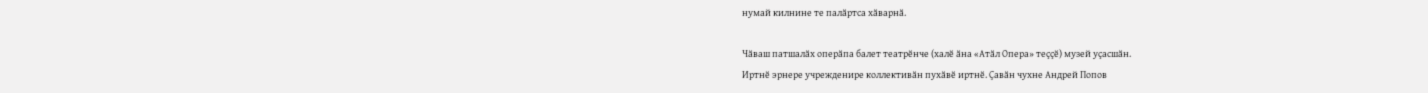нумай килнине те палӑртса хӑварнӑ.

Чӑваш патшалӑх оперӑпа балет театрӗнче (халӗ ӑна «Атӑл Опера» теҫҫӗ) музей уҫасшӑн.
Иртнӗ эрнере учрежденире коллективӑн пухӑвӗ иртнӗ. Ҫавӑн чухне Андрей Попов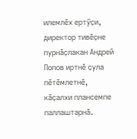илемлӗх ертӳҫи, директор тивӗҫне пурнӑҫлакан Андрей Попов иртнӗ ҫула пӗтӗмлетнӗ, кӑҫалхи плансемпе паллаштарнӑ.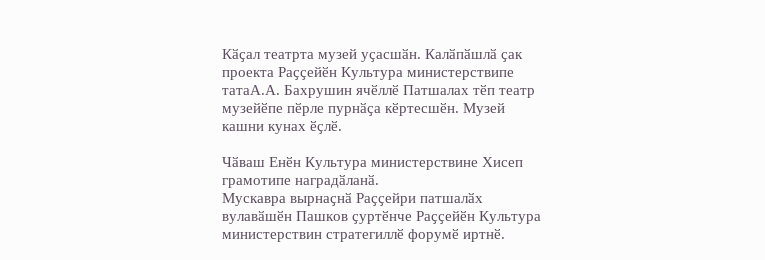Кӑҫал театрта музей уҫасшӑн. Калӑпӑшлӑ ҫак проекта Раҫҫейӗн Культура министерствипе татаА.А. Бахрушин ячӗллӗ Патшалах тӗп театр музейӗпе пӗрле пурнӑҫа кӗртесшӗн. Музей кашни кунах ӗҫлӗ.

Чӑваш Енӗн Культура министерствине Хисеп грамотипе наградӑланӑ.
Мускавра вырнаҫнӑ Раҫҫейри патшалӑх вулавӑшӗн Пашков ҫуртӗнче Раҫҫейӗн Культура министерствин стратегиллӗ форумӗ иртнӗ.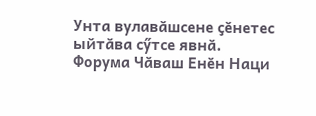Унта вулавӑшсене ҫӗнетес ыйтӑва сӳтсе явнӑ.
Форума Чӑваш Енӗн Наци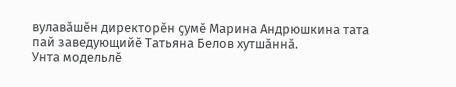вулавӑшӗн директорӗн ҫумӗ Марина Андрюшкина тата пай заведующийӗ Татьяна Белов хутшӑннӑ.
Унта модельлӗ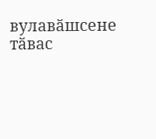вулавӑшсене тӑвас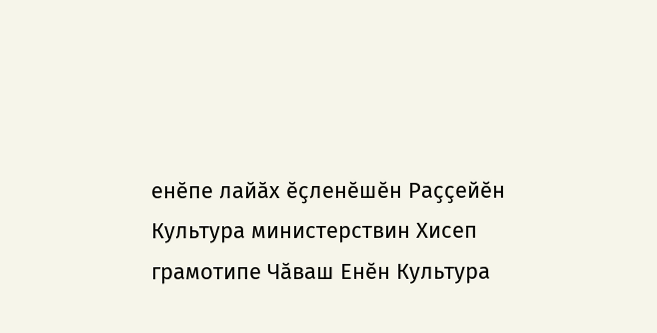енӗпе лайӑх ӗҫленӗшӗн Раҫҫейӗн Культура министерствин Хисеп грамотипе Чӑваш Енӗн Культура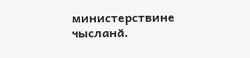министерствине чысланӑ.